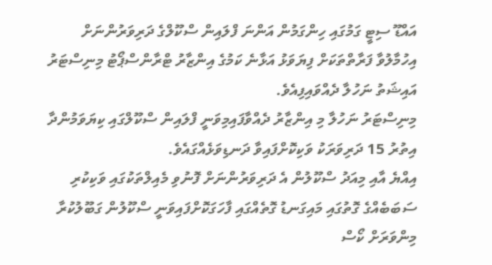އައްޑޫ ސިޓީ ގަމުގައި ހިންގަމުން އަންނަ ފްލައިން ސްކޫލްގެ ދަރިވަރުންނަށް އިހުމާލުވާ ފަރާތްތަކަށް ފިޔަވަޅު އަޅާނެ ކަމުގެ އިންޒާރު ޓްރާންސްޕޯޓު މިނިސްޓަރު އައިޝަތު ނަހުލާ ދެއްވައިފިއެވެ.
މިނިސްޓަރު ނަހުލާ މި އިންޒާރު ދެއްވާފައިމިވަނީ ފްލައިން ސްކޫލްގައި ކިޔަވަމުންދާ އިތުރު 15 ދަރިވަރަކު ވަކިކޮށްފައިވާ ދަނޑިވަޅެއްގައެވެ.
އިއްޔެ އާއި މިއަދު ސްކޫލުން އެ ދަރިވަރުންނަށް ފޮނުވި މެއިލްތަކުގައި ވަކިކުރި ސަބަބެއްގެ ގޮތުގައި މައިގަނޑު ގޮތެއްގައި ފާހަގަކޮށްފައިވަނީ ސްކޫލުން ގަބޫލުކުރާ މިންވަރަށް ކޯސް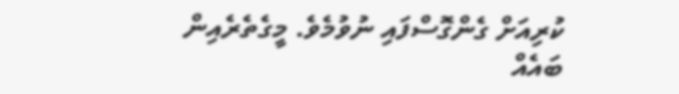ކުރިއަށް ގެންގޮސްފައި ނުވުމެވެ. މީގެތެރެއިން ބައެއް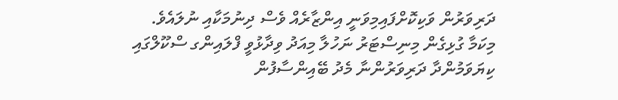ދަރިވަރުން ވަކިކޮށްފައިމިވަނީ އިންޒާރެއް ވެސް ދިނުމަކާއި ނުލައެވެ.
މިކަމާ ގުޅިގެން މިނިސްޓަރު ނަހުލާ މިއަދު ވިދާޅުވީ ފްލައިންގ ސްކޫލްގައި ކިޔަވަމުންދާ ދަރިވަރުންނާ މެދު ބޭއިންސާފުން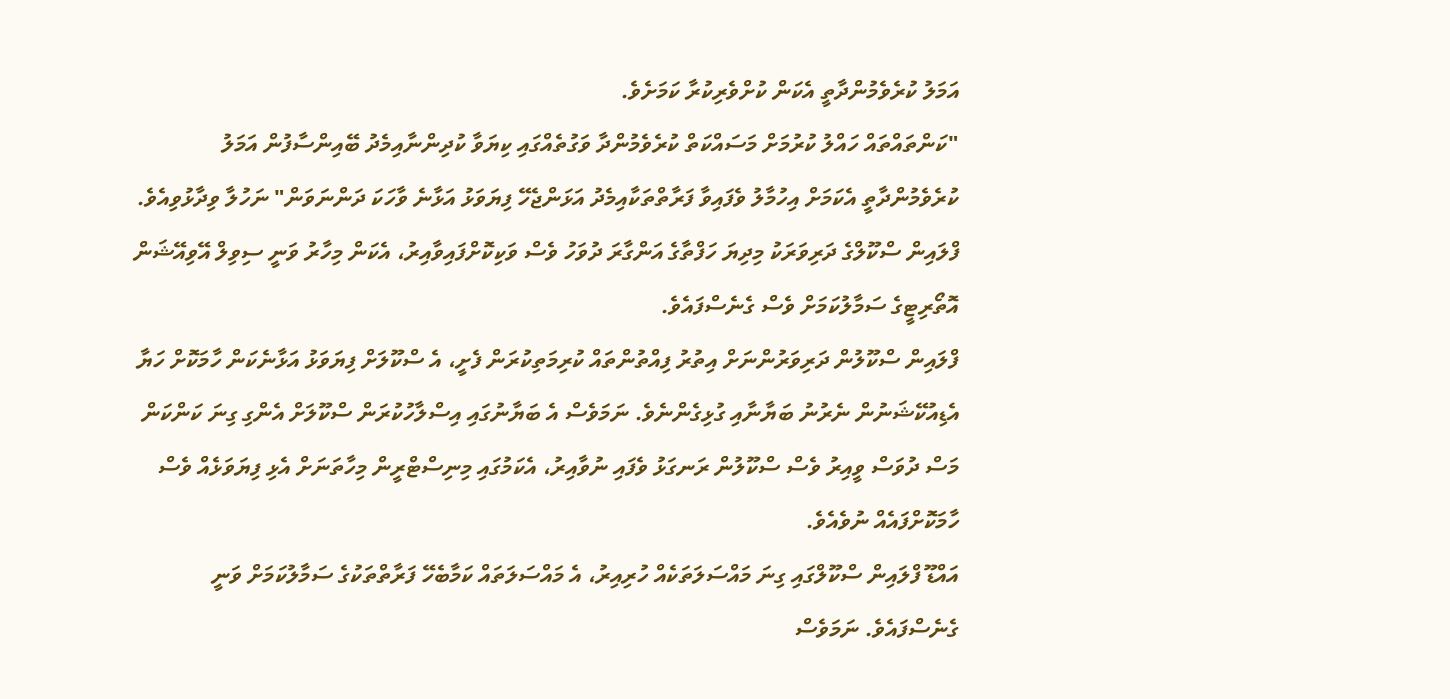އަމަލު ކުރެވެމުންދާތީ އެކަން ކުށްވެރިކުރާ ކަމަށެވެ.
"ކަންތައްތައް ހައްލު ކުރުމަށް މަސައްކަތް ކުރެވެމުންދާ ވަގުތެއްގައި ކިޔަވާ ކުދިންނާއިމެދު ބޭއިންސާފުން އަމަލު ކުރެވެމުންދާތީ އެކަމަށް އިހުމާލު ވެފައިވާ ފަރާތްތަކާއިމެދު އަޅަންޖެހޭ ފިޔަވަޅު އަޅާނެ ވާހަކަ ދަންނަވަން" ނަހުލާ ވިދާޅުވިއެވެ.
ފްލައިން ސްކޫލްގެ ދަރިވަރަކު މިދިޔަ ހަފްތާގެ އަންގާރަ ދުވަހު ވެސް ވަކިކޮށްފައިވާއިރު، އެކަން މިހާރު ވަނީ ސިވިލް އޭވިއޭޝަން އޮތޯރިޓީގެ ސަމާލުކަމަށް ވެސް ގެނެސްފައެވެ.
ފްލައިން ސްކޫލުން ދަރިވަރުންނަށް އިތުރު ފިއްތުންތައް ކުރިމަތިކުރަން ފެށީ، އެ ސްކޫލަށް ފިޔަވަޅު އަޅާނެކަން ހާމަކޮށް ހަޔާ އެޑިއުކޭޝަނުން ނެރުނު ބަޔާނާއި ގުޅިގެންނެވެ. ނަމަވެސް އެ ބަޔާނުގައި އިސްލާހުކުރަން ސްކޫލަށް އެންގި ގިނަ ކަންކަން މަސް ދުވަސް ވީއިރު ވެސް ސްކޫލުން ރަނގަޅު ވެފައި ނުވާއިރު، އެކަމުގައި މިނިސްޓްރީން މިހާތަނަށް އެޅި ފިޔަވަޅެއް ވެސް ހާމަކޮށްފައެއް ނުވެއެވެ.
އައްޑޫ ފްލައިން ސްކޫލްގައި ގިނަ މައްސަލަތަކެއް ހުރިއިރު، އެ މައްސަލަތައް ކަމާބެހޭ ފަރާތްތަކުގެ ސަމާލުކަމަށް ވަނީ ގެނެސްފައެވެ. ނަމަވެސް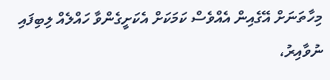މިހާތަނަށް އޭގެއިން އެއްވެސް ކަމަކަށް އެކަށީގެންވާ ހައްލެއް ލިބިފައި ނުވާއިރު،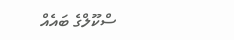ސްކޫލްގެ ބައެއް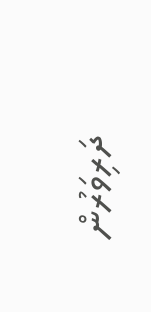ދަރިވަރުން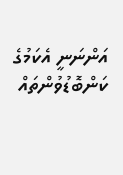އަންނަނީ އެކަމުގެ ކަންބޮޑުވުންތައް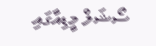ސޯޝަލް މީޑިއާގައި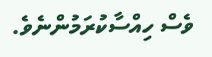ވެސް ހިއްސާކުރަމުންނެވެ.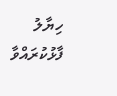ހިޔާލު ފާޅުކުރައްވާ